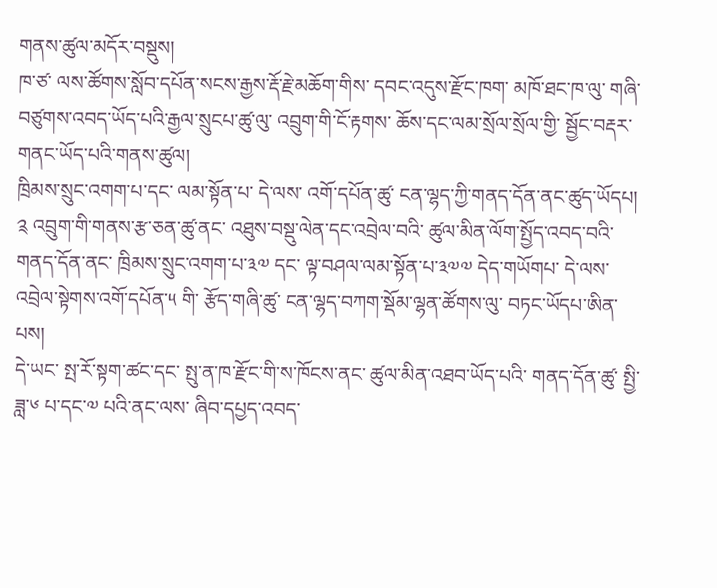གནས་ཚུལ་མདོར་བསྡུས།
ཁ་ཙ་ ལས་ཚོགས་སློབ་དཔོན་སངས་རྒྱས་རྡོ་རྗེ་མཆོག་གིས་ དབང་འདུས་རྫོང་ཁག་ མཁོ་ཐང་ཁ་ལུ་ གཞི་བཙུགས་འབད་ཡོད་པའི་རྒྱལ་སྲུངཔ་ཚུ་ལུ་ འབྲུག་གི་ངོ་རྟགས་ ཆོས་དང་ལམ་སྲོལ་སྲོལ་གྱི་ སྦྱོང་བརྡར་གནང་ཡོད་པའི་གནས་ཚུལ།
ཁྲིམས་སྲུང་འགག་པ་དང་ ལམ་སྟོན་པ་ དེ་ལས་ འགོ་དཔོན་ཚུ་ ངན་ལྷད་ཀྱི་གནད་དོན་ནང་ཚུད་ཡོདཔ།
༉ འབྲུག་གི་གནས་རྩ་ཅན་ཚུ་ནང་ འཐུས་བསྡུ་ལེན་དང་འབྲེལ་བའི་ ཚུལ་མིན་ལོག་སྤྱོད་འབད་བའི་གནད་དོན་ནང་ ཁྲིམས་སྲུང་འགག་པ་༣༧ དང་ ལྟ་བཤལ་ལམ་སྟོན་པ་༣༧༧ དེད་གཡོགཔ་ དེ་ལས་ འབྲེལ་སྟེགས་འགོ་དཔོན་༥ གི་ རྩོད་གཞི་ཚུ་ ངན་ལྷད་བཀག་སྡོམ་ལྷན་ཚོགས་ལུ་ བཏང་ཡོདཔ་ཨིན་པས།
དེ་ཡང་ སྤ་རོ་སྟག་ཚང་དང་ སྤུ་ན་ཁ་རྫོང་གི་ས་ཁོངས་ནང་ ཚུལ་མིན་འཐབ་ཡོད་པའི་ གནད་དོན་ཚུ་ སྤྱི་ཟླ་༦ པ་དང་༧ པའི་ནང་ལས་ ཞིབ་དཔྱད་འབད་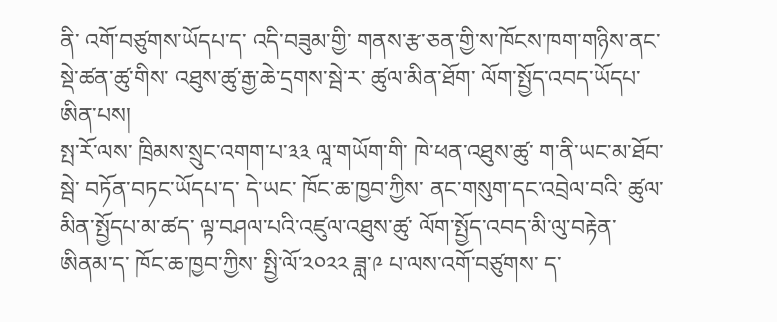ནི་ འགོ་བཙུགས་ཡོདཔ་ད་ འདི་བཟུམ་གྱི་ གནས་རྩ་ཅན་གྱི་ས་ཁོངས་ཁག་གཉིས་ནང་ སྡེ་ཚན་ཚུ་གིས་ འཐུས་ཚུ་རྒྱ་ཆེ་དྲགས་སྦེ་ར་ ཚུལ་མིན་ཐོག་ ལོག་སྤྱོད་འབད་ཡོདཔ་ཨིན་པས།
སྤ་རོ་ལས་ ཁྲིམས་སྲུང་འགག་པ་༣༣ ལཱ་གཡོག་གི་ ཁེ་ཕན་འཐུས་ཚུ་ ག་ནི་ཡང་མ་ཐོབ་སྦེ་ བཏོན་བཏང་ཡོདཔ་ད་ དེ་ཡང་ ཁོང་ཆ་ཁྱབ་ཀྱིས་ ནང་གསུག་དང་འབྲེལ་བའི་ ཚུལ་མིན་སྤྱོདཔ་མ་ཚད་ ལྟ་བཤལ་པའི་འཛུལ་འཐུས་ཚུ་ ལོག་སྤྱོད་འབད་མི་ལུ་བརྟེན་ཨིནམ་ད་ ཁོང་ཆ་ཁྱབ་ཀྱིས་ སྤྱི་ལོ་༢༠༢༢ ཟླ་༩ པ་ལས་འགོ་བཙུགས་ ད་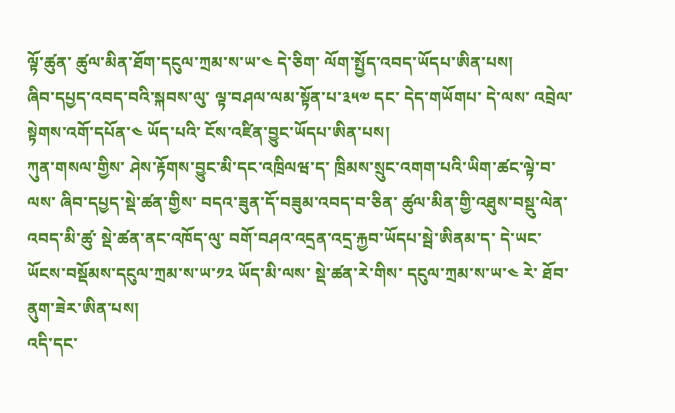ལྟོ་ཚུན་ ཚུལ་མིན་ཐོག་དངུལ་ཀྲམ་ས་ཡ་༤ དེ་ཅིག་ ལོག་སྤྱོད་འབད་ཡོདཔ་ཨིན་པས།
ཞིབ་དཔྱད་འབད་བའི་སྐབས་ལུ་ ལྟ་བཤལ་ལམ་སྟོན་པ་༣༥༧ དང་ དེད་གཡོགཔ་ དེ་ལས་ འབྲེལ་སྟེགས་འགོ་དཔོན་༤ ཡོད་པའི་ ངོས་འཛིན་བྱུང་ཡོདཔ་ཨིན་པས།
ཀུན་གསལ་གྱིས་ ཤེས་རྟོགས་བྱུང་མི་དང་འཁྲིལཝ་ད་ ཁྲིམས་སྲུང་འགག་པའི་ཡིག་ཚང་ལྟེ་བ་ལས་ ཞིབ་དཔྱད་སྡེ་ཚན་གྱིས་ བདའ་ཟུན་དོ་བཟུམ་འབད་བ་ཅིན་ ཚུལ་མིན་གྱི་འཐུས་བསྡུ་ལེན་འབད་མི་ཚུ་ སྡེ་ཚན་ནང་འཁོད་ལུ་ བགོ་བཤའ་འདྲན་འདྲ་རྐྱབ་ཡོདཔ་སྦེ་ཨིནམ་ད་ དེ་ཡང་ ཡོངས་བསྡོམས་དངུལ་ཀྲམ་ས་ཡ་༡༢ ཡོད་མི་ལས་ སྡེ་ཚན་རེ་གིས་ དངུལ་ཀྲམ་ས་ཡ་༤ རེ་ ཐོབ་ནུག་ཟེར་ཨིན་པས།
འདི་དང་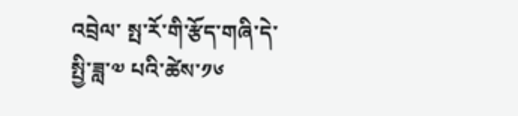འབྲེལ་ སྤ་རོ་གི་རྩོད་གཞི་དེ་ སྤྱི་ཟླ་༧ པའི་ཚེས་༡༦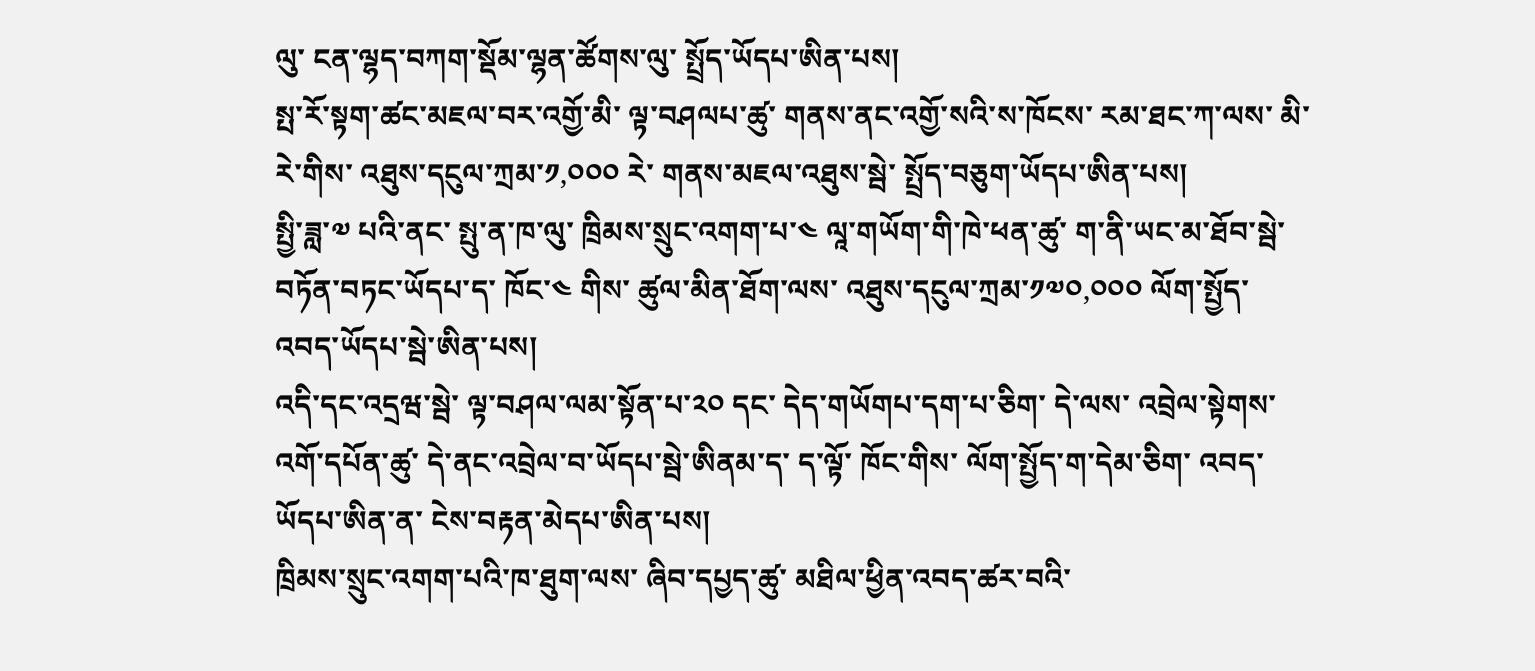ལུ་ ངན་ལྷད་བཀག་སྡོམ་ལྷན་ཚོགས་ལུ་ སྤྲོད་ཡོདཔ་ཨིན་པས།
སྤ་རོ་སྟག་ཚང་མཇལ་བར་འགྱོ་མི་ ལྟ་བཤལཔ་ཚུ་ གནས་ནང་འགྱོ་སའི་ས་ཁོངས་ རམ་ཐང་ཀ་ལས་ མི་རེ་གིས་ འཐུས་དངུལ་ཀྲམ་༡,༠༠༠ རེ་ གནས་མཇལ་འཐུས་སྦེ་ སྤྲོད་བཅུག་ཡོདཔ་ཨིན་པས།
སྤྱི་ཟླ་༧ པའི་ནང་ སྤུ་ན་ཁ་ལུ་ ཁྲིམས་སྲུང་འགག་པ་༤ ལཱ་གཡོག་གི་ཁེ་ཕན་ཚུ་ ག་ནི་ཡང་མ་ཐོབ་སྦེ་ བཏོན་བཏང་ཡོདཔ་ད་ ཁོང་༤ གིས་ ཚུལ་མིན་ཐོག་ལས་ འཐུས་དངུལ་ཀྲམ་༡༧༠,༠༠༠ ལོག་སྤྱོད་འབད་ཡོདཔ་སྦེ་ཨིན་པས།
འདི་དང་འདྲཝ་སྦེ་ ལྟ་བཤལ་ལམ་སྟོན་པ་༢༠ དང་ དེད་གཡོགཔ་དག་པ་ཅིག་ དེ་ལས་ འབྲེལ་སྟེགས་འགོ་དཔོན་ཚུ་ དེ་ནང་འབྲེལ་བ་ཡོདཔ་སྦེ་ཨིནམ་ད་ ད་ལྟོ་ ཁོང་གིས་ ལོག་སྤྱོད་ག་དེམ་ཅིག་ འབད་ཡོདཔ་ཨིན་ན་ ངེས་བརྟན་མེདཔ་ཨིན་པས།
ཁྲིམས་སྲུང་འགག་པའི་ཁ་ཐུག་ལས་ ཞིབ་དཔྱད་ཚུ་ མཐིལ་ཕྱིན་འབད་ཚར་བའི་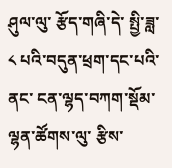ཤུལ་ལུ་ རྩོད་གཞི་དེ་ སྤྱི་ཟླ་༨ པའི་བདུན་ཕྲག་དང་པའི་ནང་ ངན་ལྷད་བཀག་སྡོམ་ལྷན་ཚོགས་ལུ་ རྩིས་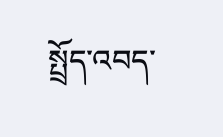སྤྲོད་འབད་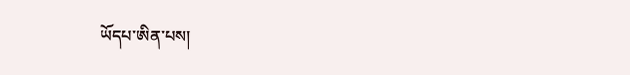ཡོདཔ་ཨིན་པས།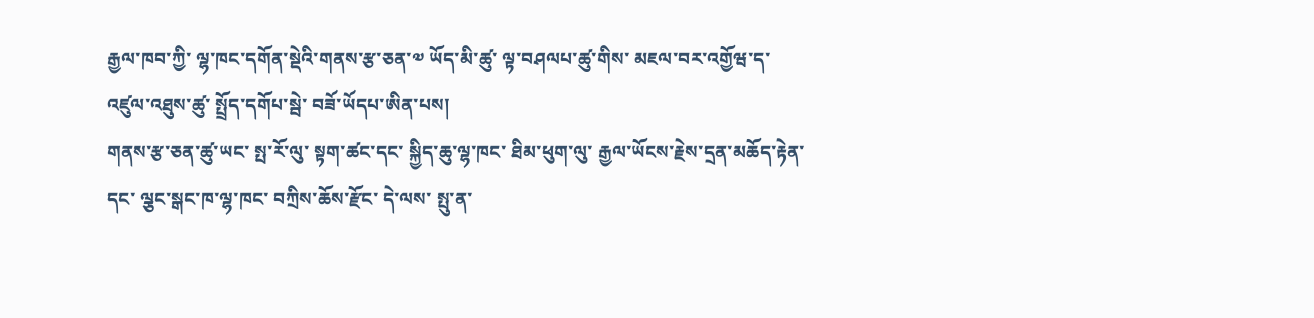རྒྱལ་ཁབ་ཀྱི་ ལྷ་ཁང་དགོན་སྡེའི་གནས་རྩ་ཅན་༧ ཡོད་མི་ཚུ་ ལྟ་བཤལཔ་ཚུ་གིས་ མཇལ་བར་འགྱོཝ་ད་ འཛུལ་འཐུས་ཚུ་ སྤྲོད་དགོཔ་སྦེ་ བཟོ་ཡོདཔ་ཨིན་པས།
གནས་རྩ་ཅན་ཚུ་ཡང་ སྤ་རོ་ལུ་ སྟག་ཚང་དང་ སྐྱིད་ཆུ་ལྷ་ཁང་ ཐིམ་ཕུག་ལུ་ རྒྱལ་ཡོངས་རྗེས་དྲན་མཆོད་རྟེན་དང་ ལྕང་སྒང་ཁ་ལྷ་ཁང་ བཀྲིས་ཆོས་རྫོང་ དེ་ལས་ སྤུ་ན་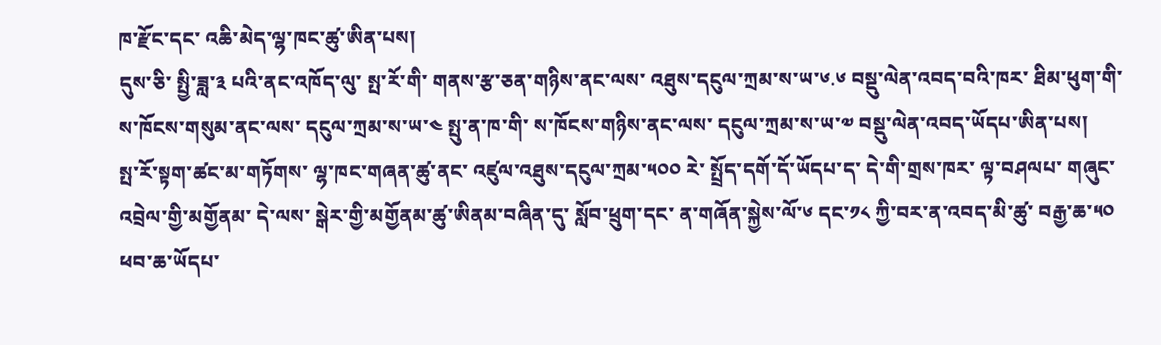ཁ་རྫོང་དང་ འཆི་མེད་ལྷ་ཁང་ཚུ་ཨིན་པས།
དུས་ཅི་ སྤྱི་ཟླ་༣ པའི་ནང་འཁོད་ལུ་ སྤ་རོ་གི་ གནས་རྩ་ཅན་གཉིས་ནང་ལས་ འཐུས་དངུལ་ཀྲམ་ས་ཡ་༦.༦ བསྡུ་ལེན་འབད་བའི་ཁར་ ཐིམ་ཕུག་གི་ ས་ཁོངས་གསུམ་ནང་ལས་ དངུལ་ཀྲམ་ས་ཡ་༤ སྤུ་ན་ཁ་གི་ ས་ཁོངས་གཉིས་ནང་ལས་ དངུལ་ཀྲམ་ས་ཡ་༧ བསྡུ་ལེན་འབད་ཡོདཔ་ཨིན་པས།
སྤ་རོ་སྟག་ཚང་མ་གཏོགས་ ལྷ་ཁང་གཞན་ཚུ་ནང་ འཛུལ་འཐུས་དངུལ་ཀྲམ་༥༠༠ རེ་ སྤྲོད་དགོ་དོ་ཡོདཔ་ད་ དེ་གི་གྲས་ཁར་ ལྟ་བཤལཔ་ གཞུང་འབྲེལ་གྱི་མགྱོནམ་ དེ་ལས་ སྒེར་གྱི་མགྱོནམ་ཚུ་ཨིནམ་བཞིན་དུ་ སློབ་ཕྲུག་དང་ ན་གཞོན་སྐྱེས་ལོ་༦ དང་༡༨ ཀྱི་བར་ན་འབད་མི་ཚུ་ བརྒྱ་ཆ་༥༠ ཕབ་ཆ་ཡོདཔ་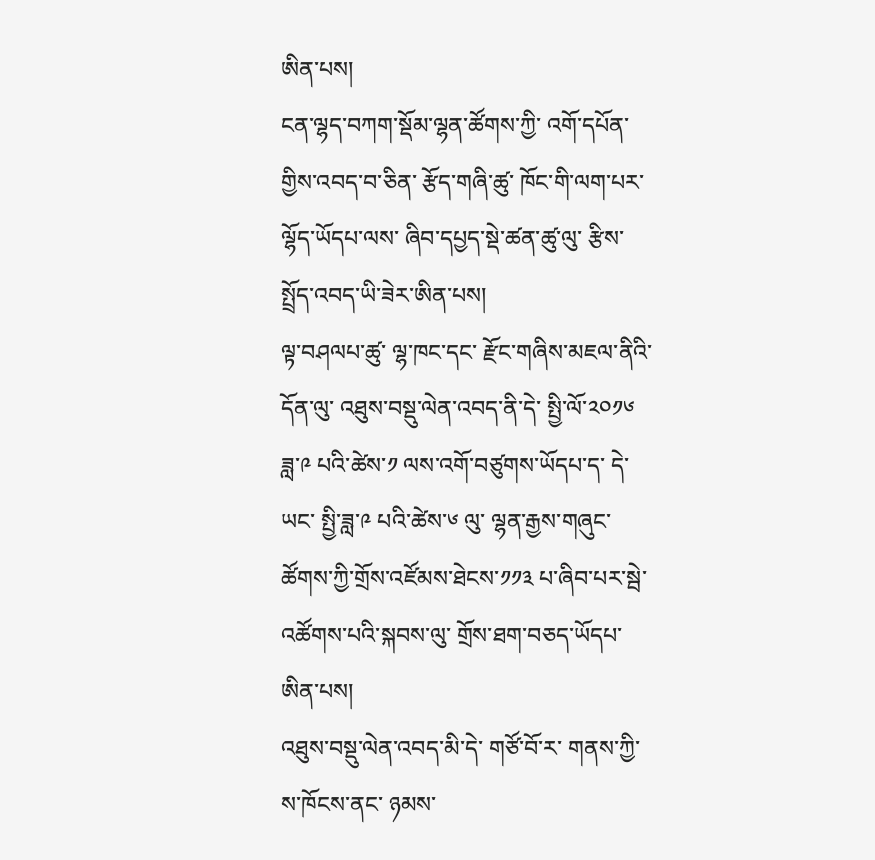ཨིན་པས།
ངན་ལྷད་བཀག་སྡོམ་ལྷན་ཚོགས་ཀྱི་ འགོ་དཔོན་གྱིས་འབད་བ་ཅིན་ རྩོད་གཞི་ཚུ་ ཁོང་གི་ལག་པར་ལྷོད་ཡོདཔ་ལས་ ཞིབ་དཔྱད་སྡེ་ཚན་ཚུ་ལུ་ རྩིས་སྤྲོད་འབད་ཡི་ཟེར་ཨིན་པས།
ལྟ་བཤལཔ་ཚུ་ ལྷ་ཁང་དང་ རྫོང་གཞིས་མཇལ་ནིའི་དོན་ལུ་ འཐུས་བསྡུ་ལེན་འབད་ནི་དེ་ སྤྱི་ལོ་༢༠༡༦ ཟླ་༩ པའི་ཚེས་༡ ལས་འགོ་བཙུགས་ཡོདཔ་ད་ དེ་ཡང་ སྤྱི་ཟླ་༩ པའི་ཚེས་༦ ལུ་ ལྷན་རྒྱས་གཞུང་ཚོགས་ཀྱི་གྲོས་འཛོམས་ཐེངས་༡༡༣ པ་ཞིབ་པར་སྦེ་ འཚོགས་པའི་སྐབས་ལུ་ གྲོས་ཐག་བཅད་ཡོདཔ་ཨིན་པས།
འཐུས་བསྡུ་ལེན་འབད་མི་དེ་ གཙོ་བོ་ར་ གནས་ཀྱི་ས་ཁོངས་ནང་ ཉམས་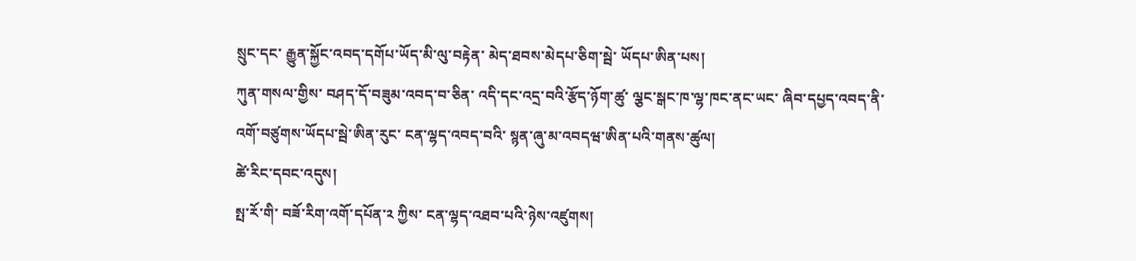སྲུང་དང་ རྒྱུན་སྐྱོང་འབད་དགོཔ་ཡོད་མི་ལུ་བརྟེན་ མེད་ཐབས་མེདཔ་ཅིག་སྦེ་ ཡོདཔ་ཨིན་པས།
ཀུན་གསལ་གྱིས་ བཤད་དོ་བཟུམ་འབད་བ་ཅིན་ འདི་དང་འདྲ་བའི་རྩོད་ཉོག་ཚུ་ ལྕང་སྒང་ཁ་ལྷ་ཁང་ནང་ཡང་ ཞིབ་དཔྱད་འབད་ནི་ འགོ་བཙུགས་ཡོདཔ་སྦེ་ཨིན་རུང་ ངན་ལྷད་འབད་བའི་ སྙན་ཞུ་མ་འབདཝ་ཨིན་པའི་གནས་ཚུལ།
ཚེ་རིང་དབང་འདུས།
སྤ་རོ་གི་ བཟོ་རིག་འགོ་དཔོན་༢ ཀྱིས་ ངན་ལྷད་འཐབ་པའི་ཉེས་འཛུགས།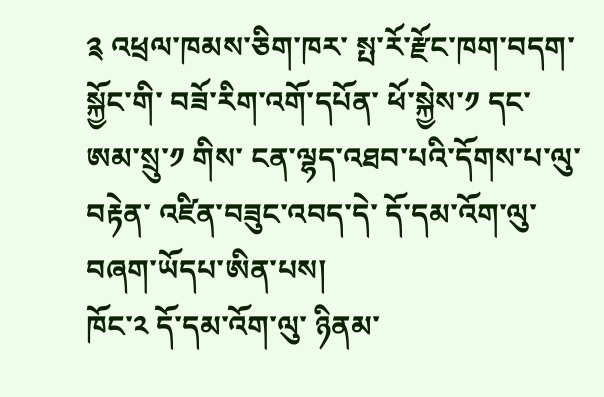༉ འཕྲལ་ཁམས་ཅིག་ཁར་ སྤ་རོ་རྫོང་ཁག་བདག་སྐྱོང་གི་ བཟོ་རིག་འགོ་དཔོན་ ཕོ་སྐྱེས་༡ དང་ ཨམ་སྲུ་༡ གིས་ ངན་ལྷད་འཐབ་པའི་དོགས་པ་ལུ་བརྟེན་ འཛིན་བཟུང་འབད་དེ་ དོ་དམ་འོག་ལུ་ བཞག་ཡོདཔ་ཨིན་པས།
ཁོང་༢ དོ་དམ་འོག་ལུ་ ཉིནམ་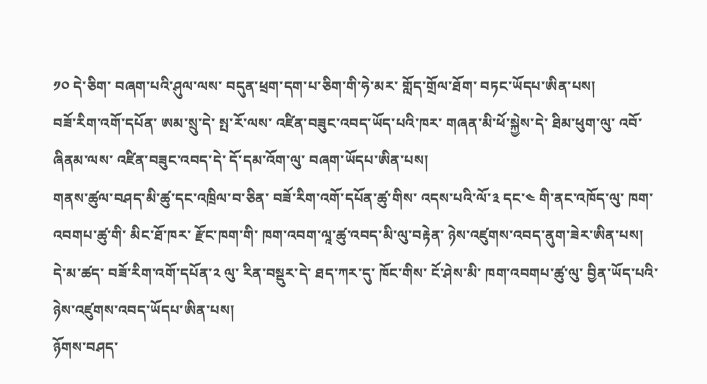༡༠ དེ་ཅིག་ བཞག་པའི་ཤུལ་ལས་ བདུན་ཕྲག་དག་པ་ཅིག་གི་ཧེ་མར་ གློད་གྲོལ་ཐོག་ བཏང་ཡོདཔ་ཨིན་པས།
བཟོ་རིག་འགོ་དཔོན་ ཨམ་སྲུ་དེ་ སྤ་རོ་ལས་ འཛིན་བཟུང་འབད་ཡོད་པའི་ཁར་ གཞན་མི་ཕོ་སྐྱེས་དེ་ ཐིམ་ཕུག་ལུ་ འབོ་ཞིནམ་ལས་ འཛིན་བཟུང་འབད་དེ་ དོ་དམ་འོག་ལུ་ བཞག་ཡོདཔ་ཨིན་པས།
གནས་ཚུལ་བཤད་མི་ཚུ་དང་འཁྲིལ་བ་ཅིན་ བཟོ་རིག་འགོ་དཔོན་ཚུ་གིས་ འདས་པའི་ལོ་༣ དང་༤ གི་ནང་འཁོད་ལུ་ ཁག་འབགཔ་ཚུ་གི་ མིང་ཐོ་ཁར་ རྫོང་ཁག་གི་ ཁག་འབག་ལཱ་ཚུ་འབད་མི་ལུ་བརྟེན་ ཉེས་འཛུགས་འབད་ནུག་ཟེར་ཨིན་པས།
དེ་མ་ཚད་ བཟོ་རིག་འགོ་དཔོན་༢ ལུ་ རིན་བསྡུར་དེ་ ཐད་ཀར་དུ་ ཁོང་གིས་ ངོ་ཤེས་མི་ ཁག་འབགཔ་ཚུ་ལུ་ བྱིན་ཡོད་པའི་ ཉེས་འཛུགས་འབད་ཡོདཔ་ཨིན་པས།
ཉོགས་བཤད་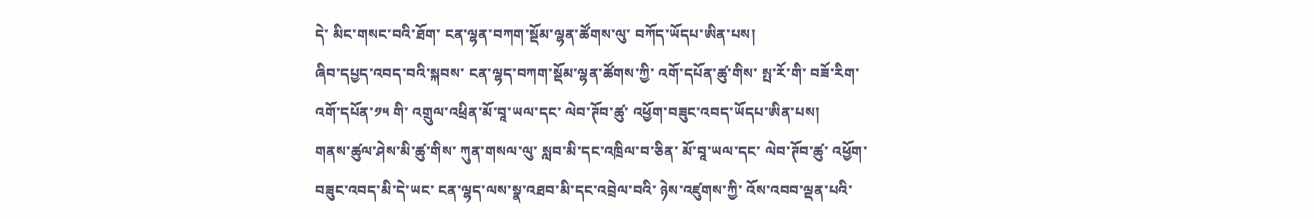དེ་ མིང་གསང་བའི་ཐོག་ ངན་ལྷན་བཀག་སྡོམ་ལྷན་ཚོགས་ལུ་ བཀོད་ཡོདཔ་ཨིན་པས།
ཞིབ་དཔྱད་འབད་བའི་སྐབས་ ངན་ལྷད་བཀག་སྡོམ་ལྷན་ཚོགས་ཀྱི་ འགོ་དཔོན་ཚུ་གིས་ སྤ་རོ་གི་ བཟོ་རིག་འགོ་དཔོན་༡༥ གི་ འགྲུལ་འཕྲིན་མོ་བཱ་ཡལ་དང་ ལེབ་ཊོབ་ཚུ་ འཕྱོག་བཟུང་འབད་ཡོདཔ་ཨིན་པས།
གནས་ཚུལ་ཤེས་མི་ཚུ་གིས་ ཀུན་གསལ་ལུ་ སླབ་མི་དང་འཁྲིལ་བ་ཅིན་ མོ་བཱ་ཡལ་དང་ ལེབ་ཊོབ་ཚུ་ འཕྱོག་བཟུང་འབད་མི་དེ་ཡང་ ངན་ལྷད་ལས་སྣ་འཐབ་མི་དང་འབྲེལ་བའི་ ཉེས་འཛུགས་ཀྱི་ འོས་འབབ་ལྡན་པའི་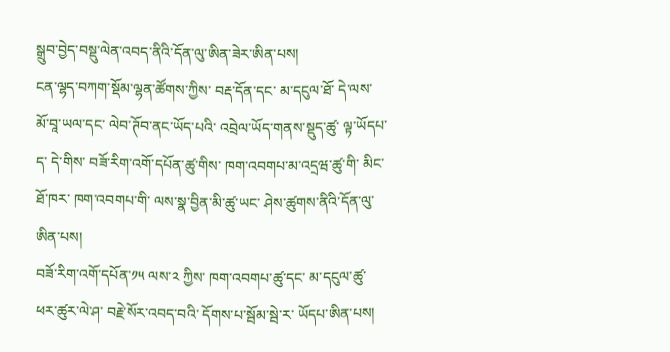སྒྲུབ་བྱེད་བསྡུ་ལེན་འབད་ནིའི་དོན་ལུ་ཨིན་ཟེར་ཨིན་པས།
ངན་ལྷད་བཀག་སྡོམ་ལྷན་ཚོགས་ཀྱིས་ བརྡ་དོན་དང་ མ་དངུལ་ཐོ་ དེ་ལས་ མོ་བཱ་ཡལ་དང་ ལེབ་ཊོབ་ནང་ཡོད་པའི་ འབྲེལ་ཡོད་གནས་སྡུད་ཚུ་ ལྟ་ཡོདཔ་ད་ དེ་གིས་ བཟོ་རིག་འགོ་དཔོན་ཚུ་གིས་ ཁག་འབགཔ་མ་འདྲཝ་ཚུ་གི་ མིང་ཐོ་ཁར་ ཁག་འབགཔ་གི་ ལས་སྣ་བྱིན་མི་ཚུ་ཡང་ ཤེས་ཚུགས་ནིའི་དོན་ལུ་ཨིན་པས།
བཟོ་རིག་འགོ་དཔོན་༡༥ ལས་༢ ཀྱིས་ ཁག་འབགཔ་ཚུ་དང་ མ་དངུལ་ཚུ་ ཕར་ཚུར་ལེ་ཤ་ བརྗེ་སོར་འབད་བའི་ དོགས་པ་སྦོམ་སྦེ་ར་ ཡོདཔ་ཨིན་པས།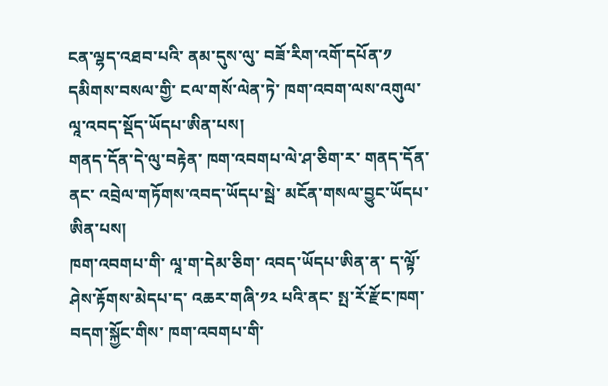ངན་ལྷད་འཐབ་པའི་ ནམ་དུས་ལུ་ བཟོ་རིག་འགོ་དཔོན་༡ དམིགས་བསལ་གྱི་ ངལ་གསོ་ལེན་ཏེ་ ཁག་འབག་ལས་འགུལ་ ལཱ་འབད་སྡོད་ཡོདཔ་ཨིན་པས།
གནད་དོན་དེ་ལུ་བརྟེན་ ཁག་འབགཔ་ལེ་ཤ་ཅིག་ར་ གནད་དོན་ནང་ འབྲེལ་གཏོགས་འབད་ཡོདཔ་སྦེ་ མངོན་གསལ་བྱུང་ཡོདཔ་ཨིན་པས།
ཁག་འབགཔ་གི་ ལཱ་ག་དེམ་ཅིག་ འབད་ཡོདཔ་ཨིན་ན་ ད་ལྟོ་ ཤེས་རྟོགས་མེདཔ་ད་ འཆར་གཞི་༡༢ པའི་ནང་ སྤ་རོ་རྫོང་ཁག་བདག་སྐྱོང་གིས་ ཁག་འབགཔ་གི་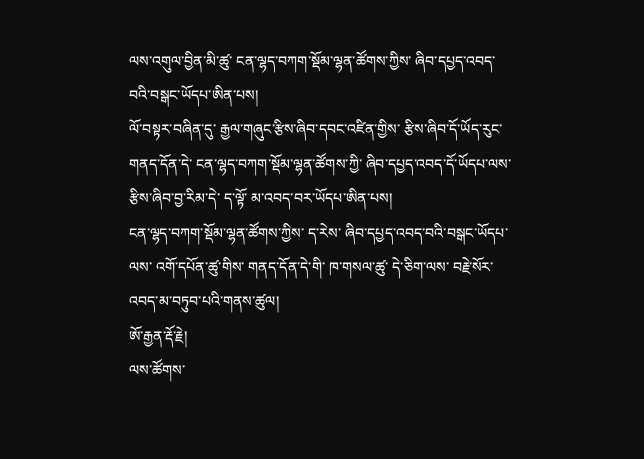ལས་འགུལ་བྱིན་མི་ཚུ་ ངན་ལྷད་བཀག་སྡོམ་ལྷན་ཚོགས་ཀྱིས་ ཞིབ་དཔྱད་འབད་བའི་བསྒང་ཡོདཔ་ཨིན་པས།
ལོ་བསྟར་བཞིན་དུ་ རྒྱལ་གཞུང་རྩིས་ཞིབ་དབང་འཛིན་གྱིས་ རྩིས་ཞིབ་དོ་ཡོད་རུང་ གནད་དོན་དེ་ ངན་ལྷད་བཀག་སྡོམ་ལྷན་ཚོགས་ཀྱི་ ཞིབ་དཔྱད་འབད་དོ་ཡོདཔ་ལས་ རྩིས་ཞིབ་བྱ་རིམ་དེ་ ད་ལྟོ་ མ་འབད་བར་ཡོདཔ་ཨིན་པས།
ངན་ལྷད་བཀག་སྡོམ་ལྷན་ཚོགས་ཀྱིས་ ད་རེས་ ཞིབ་དཔྱད་འབད་བའི་བསྒང་ཡོདཔ་ལས་ འགོ་དཔོན་ཚུ་གིས་ གནད་དོན་དེ་གི་ ཁ་གསལ་ཚུ་ དེ་ཅིག་ལས་ བརྗེ་སོར་འབད་མ་བཏུབ་པའི་གནས་ཚུལ།
ཨོ་རྒྱན་རྡོ་རྗེ།
ལས་ཚོགས་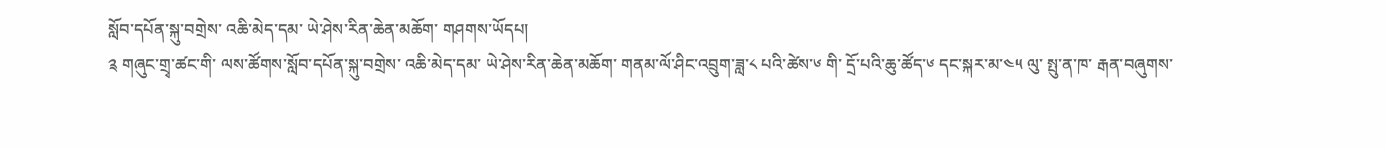སློབ་དཔོན་སྐུ་བགྲེས་ འཆི་མེད་དམ་ ཡེ་ཤེས་རིན་ཆེན་མཆོག་ གཤགས་ཡོདཔ།
༉ གཞུང་གྲྭ་ཚང་གི་ ལས་ཚོགས་སློབ་དཔོན་སྐུ་བགྲེས་ འཆི་མེད་དམ་ ཡེ་ཤེས་རིན་ཆེན་མཆོག་ གནམ་ལོ་ཤིང་འབྲུག་ཟླ་༨ པའི་ཚེས་༦ གི་ དྲོ་པའི་ཆུ་ཚོད་༦ དང་སྐར་མ་༤༥ ལུ་ སྤུ་ན་ཁ་ རྒན་བཞུགས་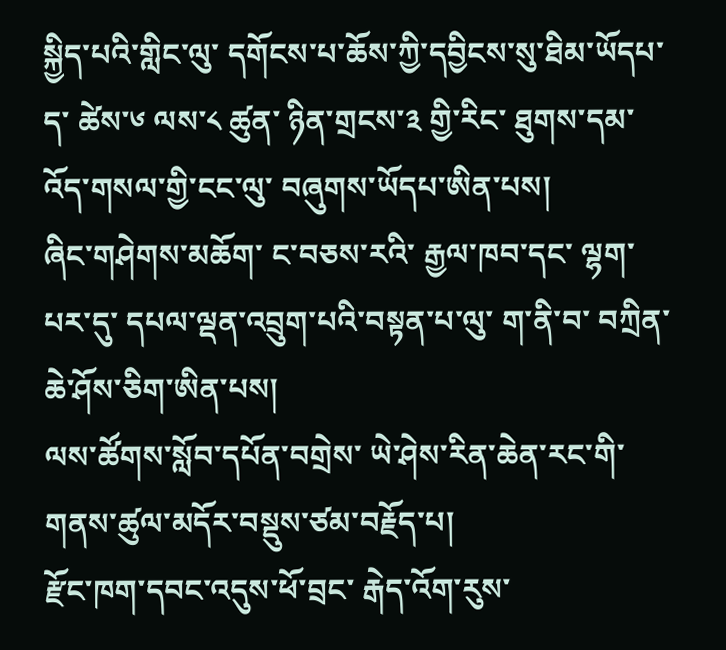སྐྱིད་པའི་གླིང་ལུ་ དགོངས་པ་ཆོས་ཀྱི་དབྱིངས་སུ་ཐིམ་ཡོདཔ་ད་ ཚེས་༦ ལས་༨ ཚུན་ ཉིན་གྲངས་༣ གྱི་རིང་ ཐུགས་དམ་འོད་གསལ་གྱི་ངང་ལུ་ བཞུགས་ཡོདཔ་ཨིན་པས།
ཞིང་གཤེགས་མཆོག་ ང་བཅས་རའི་ རྒྱལ་ཁབ་དང་ ལྷག་པར་དུ་ དཔལ་ལྡན་འབྲུག་པའི་བསྟན་པ་ལུ་ ག་ནི་བ་ བཀྲིན་ཆེ་ཤོས་ཅིག་ཨིན་པས།
ལས་ཚོགས་སློབ་དཔོན་བགྲེས་ ཡེ་ཤེས་རིན་ཆེན་རང་གི་ གནས་ཚུལ་མདོར་བསྡུས་ཙམ་བརྗོད་པ།
རྫོང་ཁག་དབང་འདུས་ཕོ་བྲང་ རྒེད་འོག་རུས་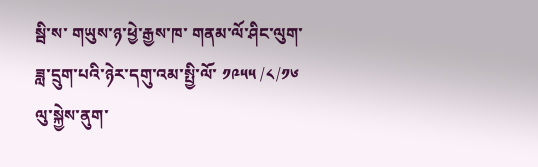སྦི་ས་ གཡུས་ཉ་ཕྱེ་རྒྱས་ཁ་ གནམ་ལོ་ཤིང་ལུག་ཟླ་དྲུག་པའི་ཉེར་དགུ་འམ་སྤྱི་ལོ་ ༡༩༥༥ /༨/༡༦ ལུ་སྐྱེས་ནུག་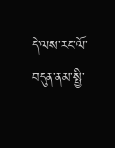དེ་ལས་རང་ལོ་བདུན་ནམ་སྤྱི་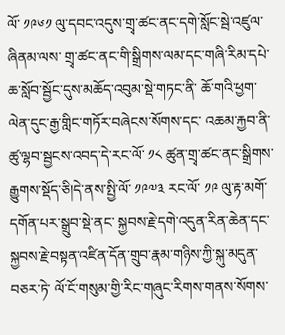ལོ་ ༡༩༦༡ ལུ་དབང་འདུས་གྲྭ་ཚང་ནང་དགེ་སློང་སྦེ་འཛུལ་ཞིནམ་ལས་ གྲྭ་ཚང་ནང་གི་སྒྲིགས་ལམ་དང་གཞི་རིམ་དཔེ་ཆ་སློབ་སྦྱོང་དུས་མཆོད་འབུམ་སྡེ་གཏང་ནི་ ཆོ་གའི་ཕྱག་ལེན་དུང་རྒྱ་གླིང་གཏོར་བཞེངས་སོགས་དང་ འཆམ་རྐྱབ་ནི་ཚུ་ལྷབ་སྦྱངས་འབད་དེ་རང་ལོ་ ༡༨ ཚུན་གྲྭ་ཚང་ནང་སྒྲིགས་རྒྱུགས་སྡོད་ཅི།དེ་ནས་སྤྱི་ལོ་ ༡༩༧༣ རང་ལོ་ ༡༩ ལུ་རྟ་མགོ་དགོན་པར་སྒྲུབ་སྡེ་ནང་ སྐྱབས་རྗེ་དགེ་འདུན་རིན་ཆེན་དང་ སྐྱབས་རྗེ་བསྟན་འཛིན་དོན་གྲུབ་རྣམ་གཉིས་ཀྱི་སྐུ་མདུན་བཅར་ཏེ་ ལོ་ངོ་གསུམ་གྱི་རིང་གཞུང་རིགས་གནས་སོགས་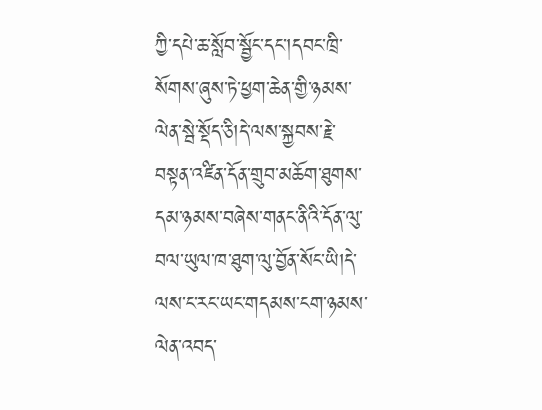ཀྱི་དཔེ་ཆ་སློབ་སྦྱོང་དང་།དབང་ཁྲི་སོགས་ཞུས་ཏེ་ཕྱག་ཆེན་གྱི་ཉམས་ལེན་སྦེ་སྡོད་ཅི།དེ་ལས་སྐྱབས་རྗེ་བསྟན་འཛིན་དོན་གྲུབ་མཆོག་ཐུགས་དམ་ཉམས་བཞེས་གནང་ནིའི་དོན་ལུ་བལ་ཡུལ་ཁ་ཐུག་ལུ་བྱོན་སོང་ཡི།དེ་ལས་ང་རང་ཡང་གདམས་ངག་ཉམས་ལེན་འབད་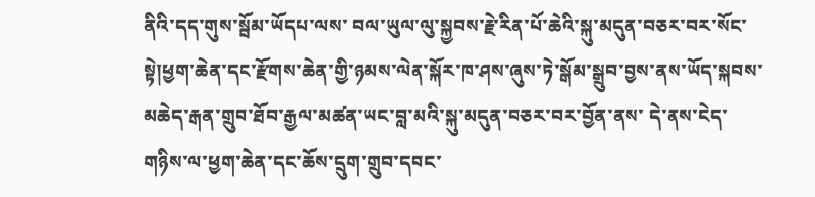ནིའི་དད་གུས་སྦོམ་ཡོདཔ་ལས་ བལ་ཡུལ་ལུ་སྐྱབས་རྗེ་རིན་པོ་ཆེའི་སྐུ་མདུན་བཅར་བར་སོང་སྟེ།ཕྱག་ཆེན་དང་རྫོགས་ཆེན་གྱི་ཉམས་ལེན་སྐོར་ཁ་ཤས་ཞུས་ཏེ་སྒོམ་སྒྲུབ་བྱས་ནས་ཡོད་སྐབས་ མཆེད་རྒན་གྲུབ་ཐོབ་རྒྱལ་མཚན་ཡང་བླ་མའི་སྐུ་མདུན་བཅར་བར་བྱོན་ནས་ དེ་ནས་ངེད་གཉིས་ལ་ཕྱག་ཆེན་དང་ཆོས་དྲུག་གྲུབ་དབང་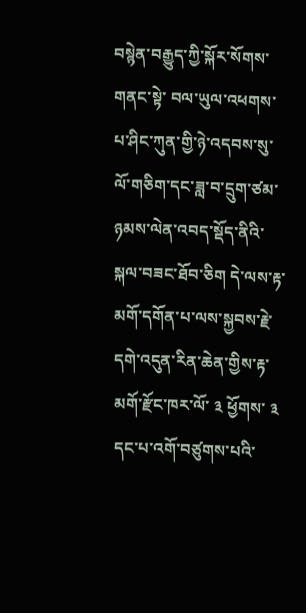བསྙེན་བརྒྱུད་ཀྱི་སྐོར་སོགས་གནང་སྟེ་ བལ་ཡུལ་འཕགས་པ་ཤིང་ཀུན་གྱི་ཉེ་འདབས་སུ་ ལོ་གཅིག་དང་ཟླ་བ་དྲུག་ཙམ་ཉམས་ལེན་འབད་སྡོད་ནིའི་སྐལ་བཟང་ཐོབ་ཅིག དེ་ལས་རྟ་མགོ་དགོན་པ་ལས་སྐྱབས་རྗེ་དགེ་འདུན་རིན་ཆེན་གྱིས་རྟ་མགོ་རྫོང་ཁར་ལོ་ ༣ ཕྱོགས་ ༣ དང་པ་འགོ་བཙུགས་པའི་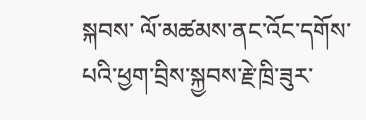སྐབས་ ལོ་མཚམས་ནང་འོང་དགོས་པའི་ཕྱག་བྲིས་སྐྱབས་རྗེ་ཁྲི་ཟུར་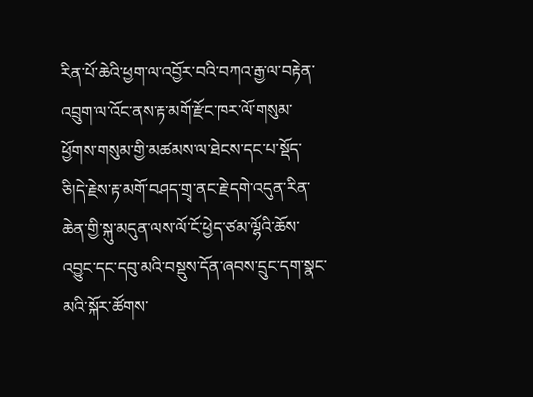རིན་པོ་ཆེའི་ཕྱག་ལ་འབྱོར་བའི་བཀའ་རྒྱ་ལ་བརྟེན་ འབྲུག་ལ་འོང་ནས་རྟ་མགོ་རྫོང་ཁར་ལོ་གསུམ་ཕྱོགས་གསུམ་གྱི་མཚམས་ལ་ཐེངས་དང་པ་སྡོད་ཅི།དེ་རྗེས་རྟ་མགོ་བཤད་གྲྭ་ནང་རྗེ་དགེ་འདུན་རིན་ཆེན་གྱི་སྐུ་མདུན་ལས་ལོ་ངོ་ཕྱེད་ཙམ་ལྷོའི་ཆོས་འབྱུང་དང་དབུ་མའི་བསྡུས་དོན་ཞབས་དྲུང་དག་སྣང་མའི་སྐོར་ཚོགས་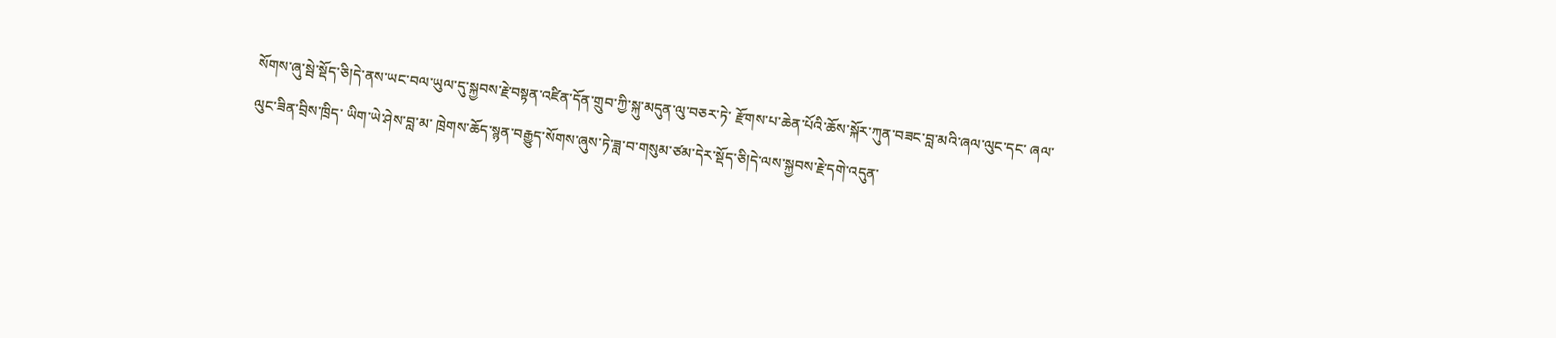སོགས་ཞུ་སྦེ་སྡོད་ཅི།དེ་ནས་ཡང་བལ་ཡུལ་དུ་སྐྱབས་རྗེ་བསྟན་འཛིན་དོན་གྲུབ་ཀྱི་སྐུ་མདུན་ལུ་བཅར་ཏེ་ རྫོགས་པ་ཆེན་པོའི་ཆོས་སྐོར་ཀུན་བཟང་བླ་མའི་ཞལ་ལུང་དང་ ཞལ་ལུང་ཟིན་བྲིས་ཁྲིད་ ཡིག་ཡེ་ཤེས་བླ་མ་ ཁྲེགས་ཆོད་སྙན་བརྒྱུད་སོགས་ཞུས་ཏེ་ཟླ་བ་གསུམ་ཙམ་དེར་སྡོད་ཅི།དེ་ལས་སྐྱབས་རྗེ་དགེ་འདུན་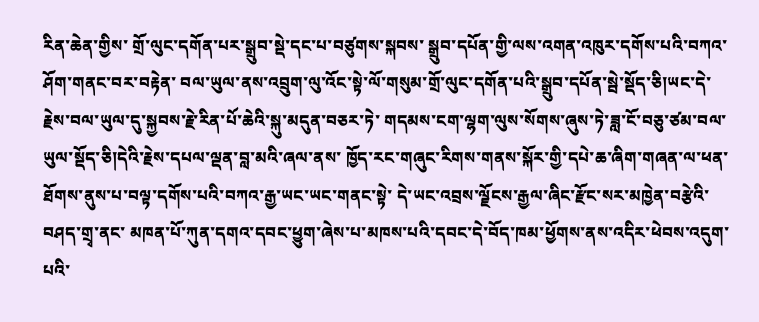རིན་ཆེན་གྱིས་ གྲོ་ལུང་དགོན་པར་སྒྲུབ་སྡེ་དང་པ་བཙུགས་སྐབས་ སྒྲུབ་དཔོན་གྱི་ལས་འགན་འཁུར་དགོས་པའི་བཀའ་ཤོག་གནང་བར་བརྟེན་ བལ་ཡུལ་ནས་འབྲུག་ལུ་འོང་སྟེ་ལོ་གསུམ་གྲོ་ལུང་དགོན་པའི་སྒྲུབ་དཔོན་སྦེ་སྡོད་ཅི།ཡང་དེ་རྗེས་བལ་ཡུལ་དུ་སྐྱབས་རྗེ་རིན་པོ་ཆེའི་སྐུ་མདུན་བཅར་ཏེ་ གདམས་ངག་ལྷག་ལུས་སོགས་ཞུས་ཏེ་ཟླ་ངོ་བཅུ་ཙམ་བལ་ཡུལ་སྡོད་ཅི།དེའི་རྗེས་དཔལ་ལྡན་བླ་མའི་ཞལ་ནས་ ཁྱོད་རང་གཞུང་རིགས་གནས་སྐོར་གྱི་དཔེ་ཆ་ཞིག་གཞན་ལ་ཕན་ཐོགས་ནུས་པ་བལྟ་དགོས་པའི་བཀའ་རྒྱ་ཡང་ཡང་གནང་སྟེ་ དེ་ཡང་འབྲས་ལྗོངས་རྒྱལ་ཞིང་རྫོང་སར་མཁྱེན་བརྩེའི་བཤད་གྲྭ་ནང་ མཁན་པོ་ཀུན་དགའ་དབང་ཕྱུག་ཞེས་པ་མཁས་པའི་དབང་དེ་བོད་ཁམ་ཕྱོགས་ནས་འདིར་ཕེབས་འདུག་པའི་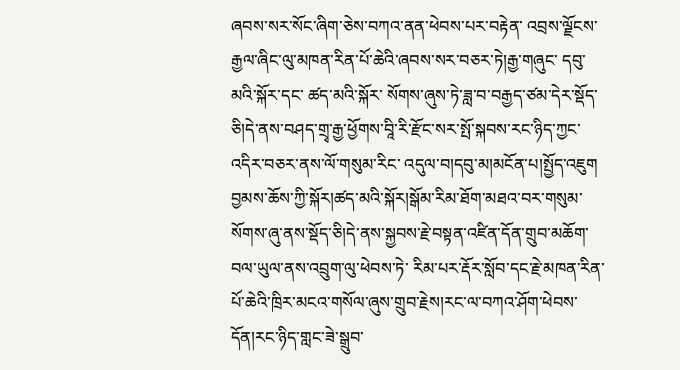ཞབས་སར་སོང་ཞིག་ཅེས་བཀའ་ནན་ཕེབས་པར་བརྟེན་ འབྲས་ལྗོངས་རྒྱལ་ཞིང་ལུ་མཁན་རིན་པོ་ཆེའི་ཞབས་སར་བཅར་ཏེ།རྒྱ་གཞུང་ དབུ་མའི་སྐོར་དང་ ཚད་མའི་སྐོར་ སོགས་ཞུས་ཏེ་ཟླ་བ་བརྒྱད་ཙམ་དེར་སྡོད་ཅི།དེ་ནས་བཤད་གྲྭ་རྒྱ་ཕྱོགས་བཱི་རི་རྫོང་སར་སྤོ་སྐབས་རང་ཉིད་ཀྱང་འདིར་བཅར་ནས་ལོ་གསུམ་རིང་ འདུལ་བ།དབུ་མ།མངོན་པ།སྤྱོད་འཇུག བྱམས་ཆོས་ཀྱི་སྐོར།ཚད་མའི་སྐོར།སྒོམ་རིམ་ཐོག་མཐའ་བར་གསུམ་སོགས་ཞུ་ནས་སྡོད་ཅི།དེ་ནས་སྐྱབས་རྗེ་བསྟན་འཛིན་དོན་གྲུབ་མཆོག་ བལ་ཡུལ་ནས་འབྲུག་ལུ་ཕེབས་ཏེ་ རིམ་པར་རྡོར་སློབ་དང་རྗེ་མཁན་རིན་པོ་ཆེའི་ཁྲིར་མངའ་གསོལ་ཞུས་གྲུབ་རྗེས།རང་ལ་བཀའ་ཤོག་ཕེབས་དོན།རང་ཉིད་གླང་ཟེ་སྒྲུབ་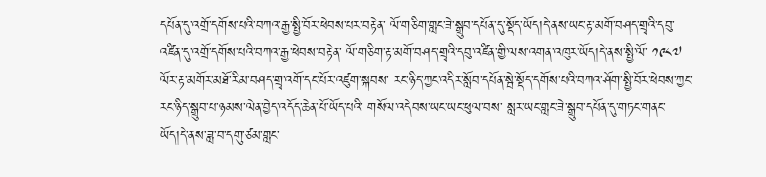དཔོན་དུ་འགྲོ་དགོས་པའི་བཀའ་རྒྱ་སྤྱི་བོར་ཕེབས་པར་བརྟེན་ ལོ་གཅིག་གླང་ཟེ་སྒྲུབ་དཔོན་དུ་སྡོད་ཡོད།དེ་ནས་ཡང་རྟ་མགོ་བཤད་གྲྭའི་དབུ་འཛིན་དུ་འགྲོ་དགོས་པའི་བཀའ་རྒྱ་ཕེབས་བརྟེན་ ལོ་གཅིག་རྟ་མགོ་བཤད་གྲྭའི་དབུ་འཛིན་གྱི་ལས་འགན་འཁུར་ཡོད།དེ་ནས་སྤྱི་ལོ་ ༡༩༨༧ ལོར་རྟ་མགོར་མཐོ་རིམ་བཤད་གྲྭ་འགོ་དང་པོར་འཛུག་སྐབས་ རང་ཉིད་ཀྱང་འདིར་སློབ་དཔོན་སྦེ་སྡོད་དགོས་པའི་བཀའ་ཤོག་སྤྱི་བོར་ཕེབས་ཀྱང་ རང་ཉིད་སྒྲུབ་པ་ཉམས་ལེན་བྱེད་འདོད་ཆེན་པོ་ཡོད་པའི་ གསོལ་འདེབས་ཡང་ཡང་ཕུལ་བས་ སླར་ཡང་གླང་ཟེ་སྒྲུབ་དཔོན་དུ་གཏང་གནང་ཡོད།དེ་ནས་ཟླ་བ་དགུ་ཙམ་གླང་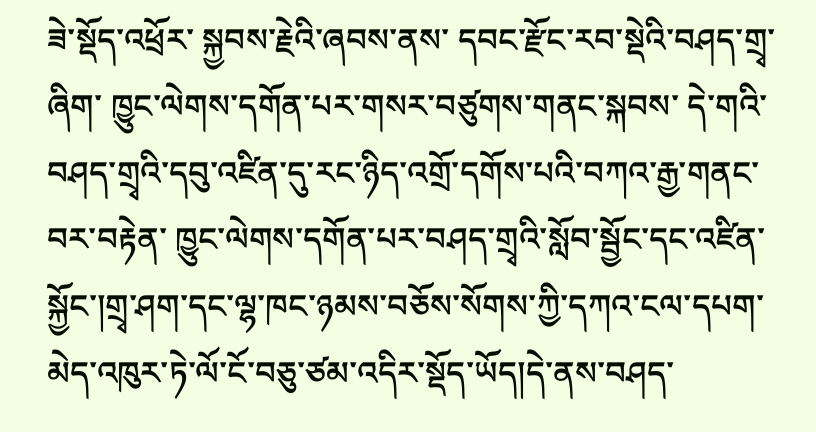ཟེ་སྡོད་འཕྲོར་ སྐྱབས་རྗེའི་ཞབས་ནས་ དབང་རྫོང་རབ་སྡེའི་བཤད་གྲྭ་ཞིག་ ཁྱུང་ལེགས་དགོན་པར་གསར་བཙུགས་གནང་སྐབས་ དེ་གའི་བཤད་གྲྭའི་དབུ་འཛིན་དུ་རང་ཉིད་འགྲོ་དགོས་པའི་བཀའ་རྒྱ་གནང་བར་བརྟེན་ ཁྱུང་ལེགས་དགོན་པར་བཤད་གྲྭའི་སློབ་སྦྱོང་དང་འཛིན་སྐྱོང་།གྲྭ་ཤག་དང་ལྷ་ཁང་ཉམས་བཅོས་སོགས་ཀྱི་དཀའ་ངལ་དཔག་མེད་འཁུར་ཏེ་ལོ་ངོ་བཅུ་ཙམ་འདིར་སྡོད་ཡོད།དེ་ནས་བཤད་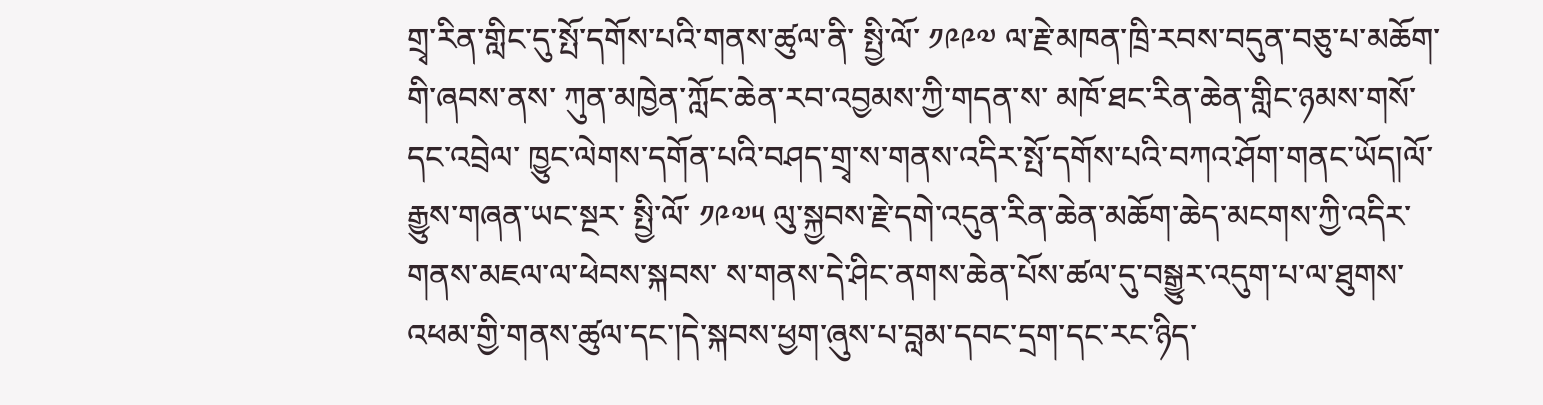གྲྭ་རིན་གླིང་དུ་སྤོ་དགོས་པའི་གནས་ཚུལ་ནི་ སྤྱི་ལོ་ ༡༩༩༧ ལ་རྗེ་མཁན་ཁྲི་རབས་བདུན་བཅུ་པ་མཆོག་གི་ཞབས་ནས་ ཀུན་མཁྱེན་ཀློང་ཆེན་རབ་འབྱམས་ཀྱི་གདན་ས་ མཁོ་ཐང་རིན་ཆེན་གླིང་ཉམས་གསོ་དང་འབྲེལ་ ཁྱུང་ལེགས་དགོན་པའི་བཤད་གྲྭ་ས་གནས་འདིར་སྤོ་དགོས་པའི་བཀའ་ཤོག་གནང་ཡོད།ལོ་རྒྱུས་གཞན་ཡང་སྔར་ སྤྱི་ལོ་ ༡༩༧༥ ལུ་སྐྱབས་རྗེ་དགེ་འདུན་རིན་ཆེན་མཆོག་ཆེད་མངགས་ཀྱི་འདིར་གནས་མཇལ་ལ་ཕེབས་སྐབས་ ས་གནས་དེ་ཤིང་ནགས་ཆེན་པོས་ཚལ་དུ་བསྒྱུར་འདུག་པ་ལ་ཐུགས་འཕམ་གྱི་གནས་ཚུལ་དང་།དེ་སྐབས་ཕྱག་ཞུས་པ་བླམ་དབང་དྲག་དང་རང་ཉིད་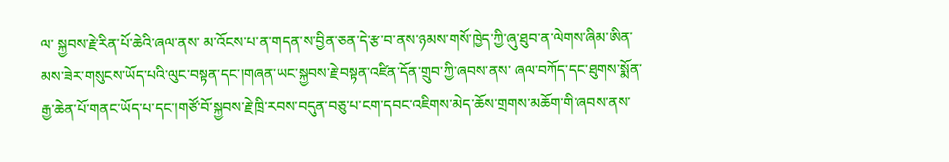ལ་ སྐྱབས་རྗེ་རིན་པོ་ཆེའི་ཞལ་ནས་ མ་འོངས་པ་ན་གདན་ས་བྱིན་ཅན་དེ་རྩ་བ་ནས་ཉམས་གསོ་ཁྱེད་ཀྱི་ཞུ་ཐུབ་ན་ལེགས་ཞིམ་ཨིན་མས་ཟེར་གསུངས་ཡོད་པའི་ལུང་བསྟན་དང་།གཞན་ཡང་སྐྱབས་རྗེ་བསྟན་འཛིན་དོན་གྲུབ་ཀྱི་ཞབས་ནས་ ཞལ་བཀོད་དང་ཐུགས་སྨོན་རྒྱ་ཆེན་པོ་གནང་ཡོད་པ་དང་།གཙོ་བོ་སྐྱབས་རྗེ་ཁྲི་རབས་བདུན་བཅུ་པ་ངག་དབང་འཇིགས་མེད་ཆོས་གྲགས་མཆོག་གི་ཞབས་ནས་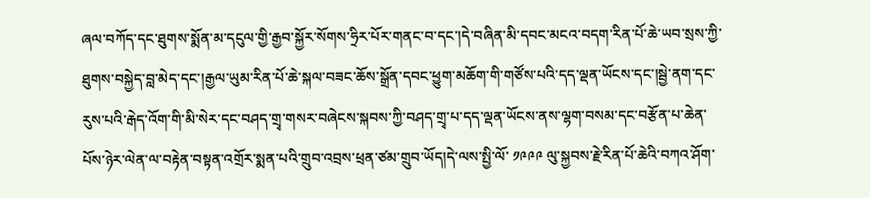ཞལ་བཀོད་དང་ཐུགས་སྨོན་མ་དངུལ་གྱི་རྒྱབ་སྐྱོར་སོགས་ཧྲིར་པོར་གནང་བ་དང་།དེ་བཞིན་མི་དབང་མངའ་བདག་རིན་པོ་ཆེ་ཡབ་སྲས་ཀྱི་ཐུགས་བསྐྱེད་བླ་མེད་དང་།རྒྱལ་ཡུམ་རིན་པོ་ཆེ་སྐལ་བཟང་ཆོས་སྒྲོན་དབང་ཕྱུག་མཆོག་གི་གཙོས་པའི་དད་ལྡན་ཡོངས་དང་།སྦྱེ་ནག་དང་རུས་པའི་རྒེད་འོག་གི་མི་སེར་དང་བཤད་གྲྭ་གསར་བཞེངས་སྐབས་ཀྱི་བཤད་གྲྭ་པ་དད་ལྡན་ཡོངས་ནས་ལྷག་བསམ་དང་བརྩོན་པ་ཆེན་པོས་ཉེར་ལེན་ལ་བརྟེན་བསྟན་འགྲོར་སྨན་པའི་གྲུབ་འབྲས་ཕྲན་ཙམ་གྲུབ་ཡོད།དེ་ལས་སྤྱི་ལོ་ ༡༩༩༩ ལུ་སྐྱབས་རྗེ་རིན་པོ་ཆེའི་བཀའ་ཤོག་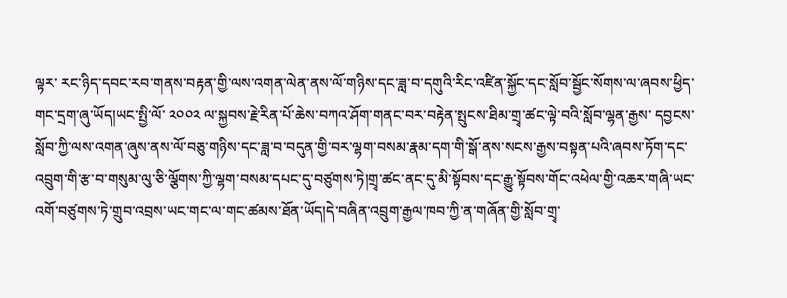ལྟར་ རང་ཉིད་དབང་རབ་གནས་བརྟན་གྱི་ལས་འགན་ལེན་ནས་ལོ་གཉིས་དང་ཟླ་བ་དགུའི་རིང་འཛིན་སྐྱོང་དང་སློབ་སྦྱོང་སོགས་ལ་ཞབས་ཕྱིད་གང་དྲག་ཞུ་ཡོད།ཡང་སྤྱི་ལོ་ ༢༠༠༢ ལ་སྐྱབས་རྗེ་རིན་པོ་ཆེས་བཀའ་ཤོག་གནང་བར་བརྟེན་སྤུངས་ཐིམ་གྲྭ་ཚང་ལྟེ་བའི་སློབ་ལྷན་རྒྱས་ དབྱངས་སློབ་ཀྱི་ལས་འགན་ཞུས་ནས་ལོ་བཅུ་གཉིས་དང་ཟླ་བ་བདུན་གྱི་བར་ལྷག་བསམ་རྣམ་དག་གི་སྒོ་ནས་སངས་རྒྱས་བསྟན་པའི་ཞབས་ཏོག་དང་ འབྲུག་གི་རྩ་བ་གསུམ་ལུ་ཅི་ལྕོགས་ཀྱི་ལྷག་བསམ་དཔང་དུ་བཙུགས་ཏེ།གྲྭ་ཚང་ནང་དུ་མི་སྟོབས་དང་རྒྱུ་སྟོབས་གོང་འཕེལ་གྱི་འཆར་གཞི་ཡང་འགོ་བཙུགས་ཏེ་གྲུབ་འབྲས་ཡང་གང་ལ་གང་ཚམས་ཐོན་ཡོད།དེ་བཞིན་འབྲུག་རྒྱལ་ཁབ་ཀྱི་ན་གཞོན་གྱི་སློབ་གྲྭ་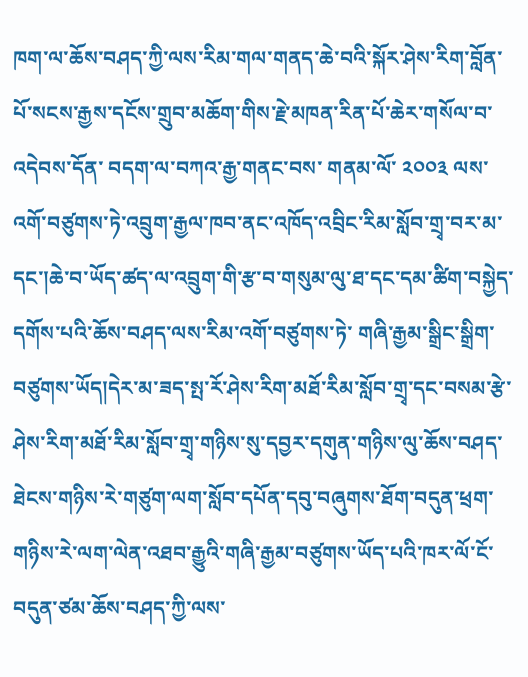ཁག་ལ་ཆོས་བཤད་ཀྱི་ལས་རིམ་གལ་གནད་ཆེ་བའི་སྐོར་ཤེས་རིག་བློན་པོ་སངས་རྒྱས་དངོས་གྲུབ་མཆོག་གིས་རྗེ་མཁན་རིན་པོ་ཆེར་གསོལ་བ་འདེབས་དོན་ བདག་ལ་བཀའ་རྒྱ་གནང་བས་ གནམ་ལོ་ ༢༠༠༣ ལས་འགོ་བཙུགས་ཏེ་འབྲུག་རྒྱལ་ཁབ་ནང་འཁོད་འབྲིང་རིམ་སློབ་གྲྭ་བར་མ་དང་།ཆེ་བ་ཡོད་ཚད་ལ་འབྲུག་གི་རྩ་བ་གསུམ་ལུ་ཐ་དང་དམ་ཚིག་བསྐྱེད་དགོས་པའི་ཆོས་བཤད་ལས་རིམ་འགོ་བཙུགས་ཏེ་ གཞི་རྒྱམ་སྒྲིང་སྒྲིག་བཙུགས་ཡོད།དེར་མ་ཟད་སྤ་རོ་ཤེས་རིག་མཐོ་རིམ་སློབ་གྲྭ་དང་བསམ་རྩེ་ཤེས་རིག་མཐོ་རིམ་སློབ་གྲྭ་གཉིས་སུ་དབྱར་དགུན་གཉིས་ལུ་ཆོས་བཤད་ཐེངས་གཉིས་རེ་གཙུག་ལག་སློབ་དཔོན་དབུ་བཞུགས་ཐོག་བདུན་ཕྲག་གཉིས་རེ་ལག་ལེན་འཐབ་རྒྱུའི་གཞི་རྒྱམ་བཙུགས་ཡོད་པའི་ཁར་ལོ་ངོ་བདུན་ཙམ་ཆོས་བཤད་ཀྱི་ལས་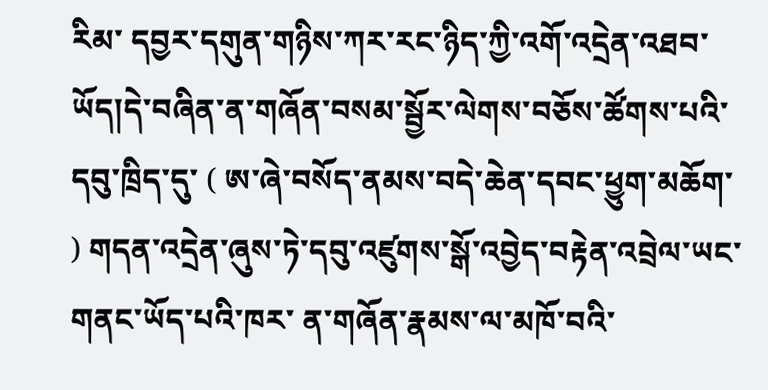རིམ་ དབྱར་དགུན་གཉིས་ཀར་རང་ཉིད་ཀྱི་འགོ་འདྲེན་འཐབ་ཡོད།དེ་བཞིན་ན་གཞོན་བསམ་སྦྱོར་ལེགས་བཅོས་ཚོགས་པའི་དབུ་ཁྲིད་དུ་ ( ཨ་ཞེ་བསོད་ནམས་བདེ་ཆེན་དབང་ཕྱུག་མཆོག་ ) གདན་འདྲེན་ཞུས་ཏེ་དབུ་འཛུགས་སྒོ་འབྱེད་བརྟེན་འབྲེལ་ཡང་གནང་ཡོད་པའི་ཁར་ ན་གཞོན་རྣམས་ལ་མཁོ་བའི་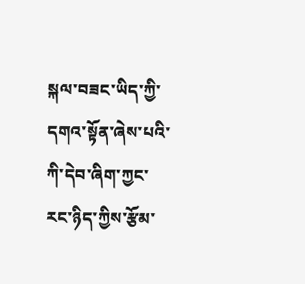སྐལ་བཟང་ཡིད་ཀྱི་དགའ་སྟོན་ཞེས་པའི་ཀི་དེབ་ཞིག་ཀྱང་རང་ཉིད་ཀྱིས་རྩོམ་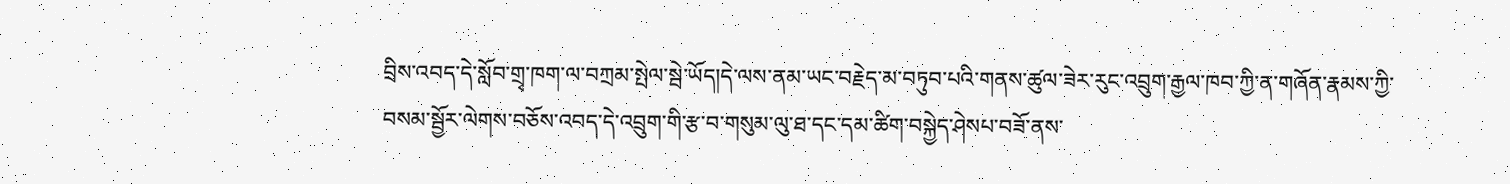བྲིས་འབད་དེ་སློབ་གྲྭ་ཁག་ལ་བཀྲམ་སྤེལ་སྦེ་ཡོད།དེ་ལས་ནམ་ཡང་བརྗེད་མ་བཏུབ་པའི་གནས་ཚུལ་ཟེར་རུང་འབྲུག་རྒྱལ་ཁབ་ཀྱི་ན་གཞོན་རྣམས་ཀྱི་བསམ་སྦྱོར་ལེགས་བཅོས་འབད་དེ་འབྲུག་གི་རྩ་བ་གསུམ་ལུ་ཐ་དང་དམ་ཚིག་བསྐྱེད་ཤེསཔ་བཟོ་ནས་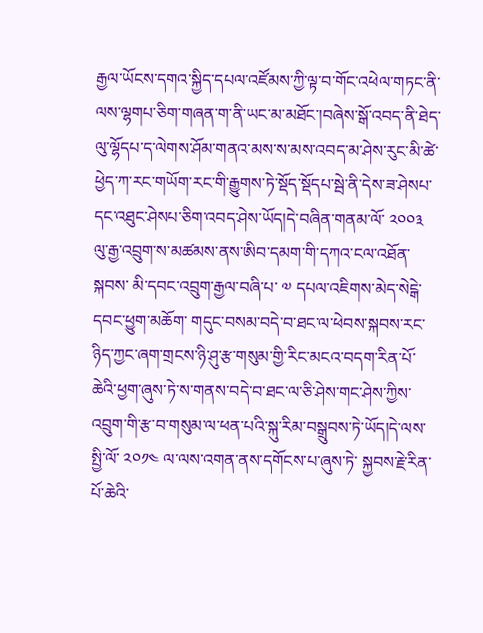རྒྱལ་ཡོངས་དགའ་སྐྱིད་དཔལ་འཛོམས་ཀྱི་ལྟ་བ་གོང་འཕེལ་གཏང་ནི་ལས་ལྷགཔ་ཅིག་གཞན་ག་ནི་ཡང་མ་མཐོང་།བཞེས་སྒོ་འབད་ནི་ཐེད་ལུ་ལྷོདཔ་ད་ལེགས་ཤོམ་གནའ་མས་ས་མས་འབད་མ་ཤེས་རུང་མི་ཚེ་ཕྱེད་ཀ་རང་གཡོག་རང་གི་རྒྱུགས་ཏེ་སྡོད་སྡོདཔ་སྦེ་ནི་དེས་ཟ་ཤེསཔ་དང་འཐུང་ཤེསཔ་ཅིག་འབད་ཤེས་ཡོད།དེ་བཞིན་གནམ་ལོ་ ༢༠༠༣ ལུ་རྒྱ་འབྲུག་ས་མཚམས་ནས་ཨིབ་དམག་གི་དཀའ་ངལ་འཐོན་སྐབས་ མི་དབང་འབྲུག་རྒྱལ་བཞི་པ་ ༧ དཔལ་འཇིགས་མེད་སེངྒེ་དབང་ཕྱུག་མཆོག་ གདུང་བསམ་བདེ་བ་ཐང་ལ་ཕེབས་སྐབས་རང་ཉིད་ཀྱང་ཞག་གྲངས་ཉི་ཤུ་རྩ་གསུམ་གྱི་རིང་མངའ་བདག་རིན་པོ་ཆེའི་ཕྱག་ཞུས་ཏེ་ས་གནས་བདེ་བ་ཐང་ལ་ཅི་ཤེས་གང་ཤེས་ཀྱིས་འབྲུག་གི་རྩ་བ་གསུམ་ལ་ཕན་པའི་སྐུ་རིམ་བསྒྲུབས་ཏེ་ཡོད།དེ་ལས་སྤྱི་ལོ་ ༢༠༡༤ ལ་ལས་འགན་ནས་དགོངས་པ་ཞུས་ཏེ་ སྐྱབས་རྗེ་རིན་པོ་ཆེའི་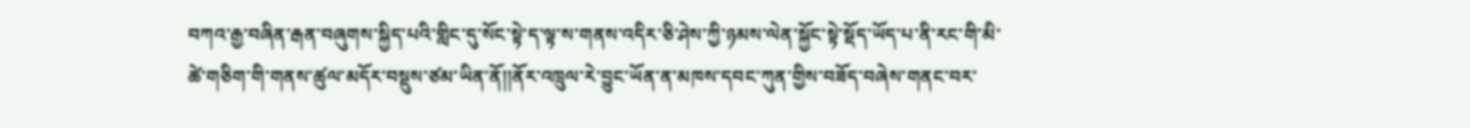བཀའ་རྒྱ་བཞིན་རྒན་བཞུགས་སྐྱིད་པའི་གླིང་དུ་སོང་སྟེ་ད་ལྟ་ས་གནས་འདིར་ཅི་ཤེས་ཀྱི་ཉམས་ལེན་སྐྱོང་སྟེ་སྡོད་ཡོད་པ་ནི་རང་གི་མི་ཚེ་གཅིག་གི་གནས་ཚུལ་མདོར་བསྡུས་ཙམ་ཡིན་ནོ།།ནོར་འཁྲུལ་རེ་བྱུང་ཡོན་ན་མཁས་དབང་ཀུན་གྱིས་བཟོད་བཞེས་གནང་བར་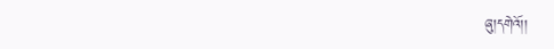ཞུ།དགེའོ།།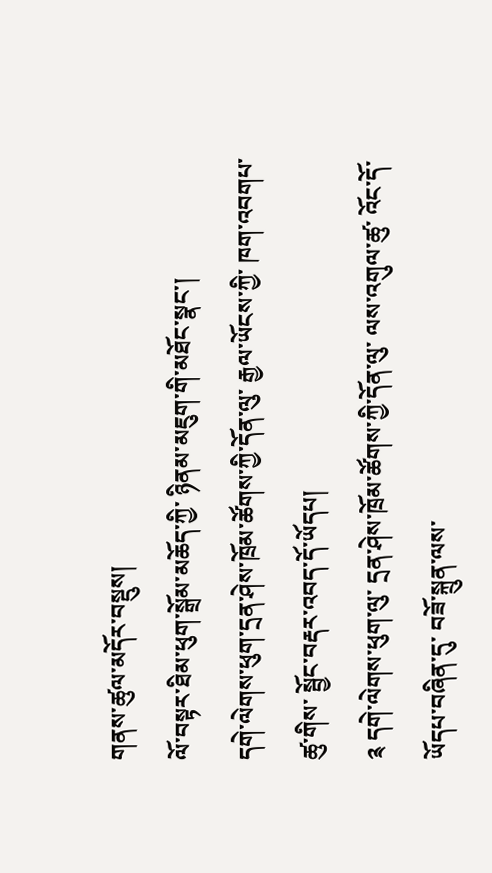གནས་ཚུལ་མདོར་བསྡུས།
ལོ་བསྟར་ཐིམ་ཕུག་སྒྲོམ་མཆོད་ཀྱི་ ཉིནམ་མཇུག་གི་མཐོང་སྣང་།
དགེ་ལེགས་ཕུག་དྲན་ཤེས་ཁྲོམ་ཚོགས་ཀྱི་དོན་ལུ་ རྒྱལ་ཡོངས་ཀྱི་ ཁག་འབགཔ་ཚུ་གིས་ སྦྱོང་བརྡར་འབད་དོ་ཡོདཔ།
༉ དགེ་ལེགས་ཕུག་ལུ་ དྲན་ཤེས་ཁྲོམ་ཚོགས་ཀྱི་དོན་ལུ་ ལས་འགུལ་ཚུ་ འོང་དོ་ཡོདཔ་བཞིན་དུ་ བཟོ་སྐྲུན་ལས་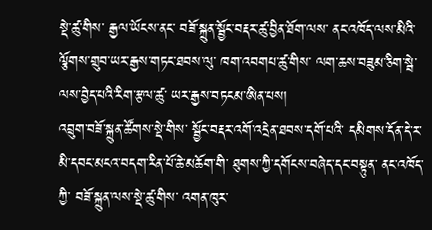སྡེ་ཚུ་གིས་ རྒྱལ་ཡོངས་ནང་ བཟོ་སྐྲུན་སྦྱོང་བརྡར་ཚུ་བྱིན་ཐོག་ལས་ ནང་འཁོད་ལས་མིའི་ ལྕོགས་གྲུབ་ཡར་རྒྱས་གཏང་ཐབས་ལུ་ ཁག་འབགཔ་ཚུ་གིས་ ལག་ཆས་བཟུམ་ཅིག་སྦེ་ ལས་བྱེད་པའི་རིག་རྩལ་ཚུ་ ཡར་རྒྱས་བཏངམ་ཨིན་པས།
འབྲུག་བཟོ་སྐྲུན་ཚོགས་སྡེ་གིས་ སྦྱོང་བརྡར་འགོ་འདྲེན་ཐབས་དགོ་པའི་ དམིགས་དོན་དེ་ར་ མི་དབང་མངའ་བདག་རིན་པོ་ཆེ་མཆོག་གི་ ཐུགས་ཀྱི་དགོངས་བཞེད་དང་བསྟུན་ ནང་འཁོད་ཀྱི་ བཟོ་སྐྲུན་ལས་སྡེ་ཚུ་གིས་ འགན་ཁུར་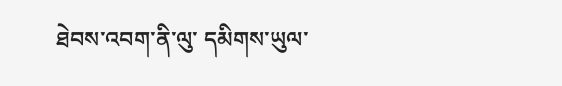ཐེབས་འབག་ནི་ལུ་ དམིགས་ཡུལ་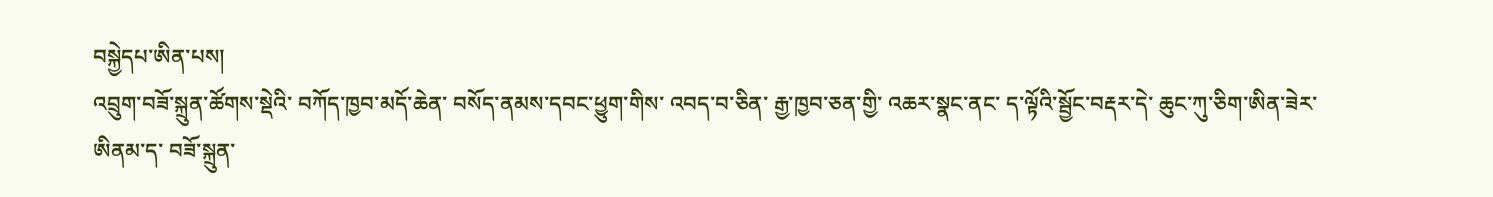བསྐྱེདཔ་ཨིན་པས།
འབྲུག་བཟོ་སྐྲུན་ཚོགས་སྡེའི་ བཀོད་ཁྱབ་མདོ་ཆེན་ བསོད་ནམས་དབང་ཕྱུག་གིས་ འབད་བ་ཅིན་ རྒྱ་ཁྱབ་ཅན་གྱི་ འཆར་སྣང་ནང་ ད་ལྟོའི་སྦྱོང་བརྡར་དེ་ ཆུང་ཀུ་ཅིག་ཨིན་ཟེར་ཨིནམ་ད་ བཟོ་སྐྲུན་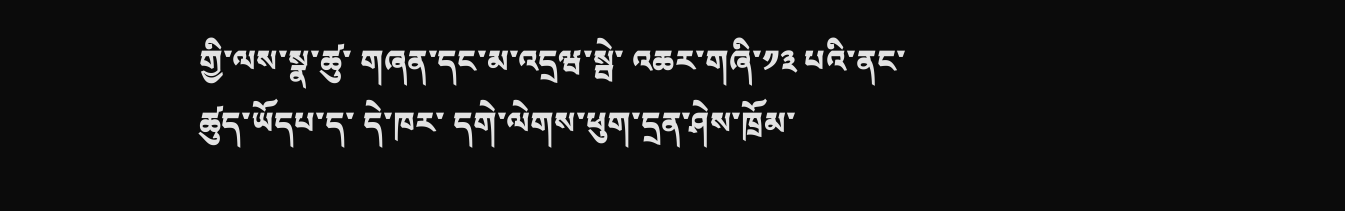གྱི་ལས་སྣ་ཚུ་ གཞན་དང་མ་འདྲཝ་སྦེ་ འཆར་གཞི་༡༣ པའི་ནང་ཚུད་ཡོདཔ་ད་ དེ་ཁར་ དགེ་ལེགས་ཕུག་དྲན་ཤེས་ཁྲོམ་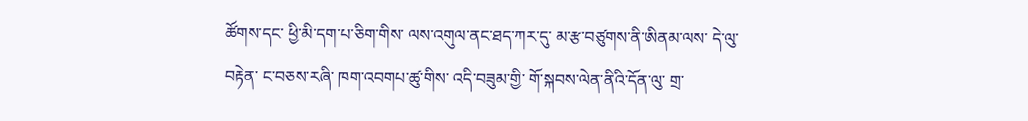ཚོགས་དང་ ཕྱི་མི་དག་པ་ཅིག་གིས་ ལས་འགུལ་ནང་ཐད་ཀར་དུ་ མ་རྩ་བཙུགས་ནི་ཨིནམ་ལས་ དེ་ལུ་བརྟེན་ ང་བཅས་རཞི་ ཁག་འབགཔ་ཚུ་གིས་ འདི་བཟུམ་གྱི་ གོ་སྐབས་ལེན་ནིའི་དོན་ལུ་ གྲ་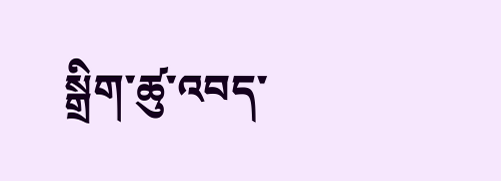སྒྲིག་ཚུ་འབད་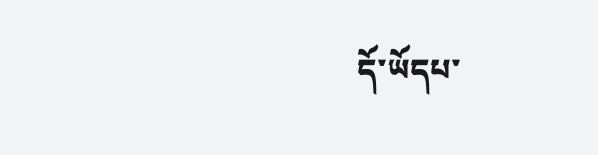དོ་ཡོདཔ་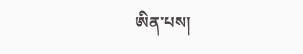ཨིན་པས།